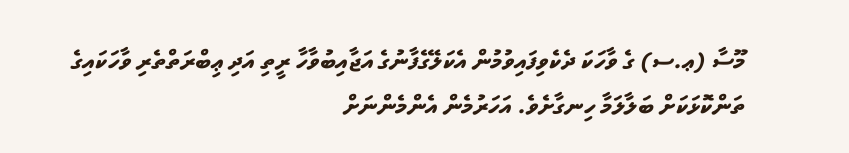މޫސާ (ޢ.ސ) ގެ ވާހަކަ ދެކެވިފައިވުމުން އެކަލޭގެފާނުގެ އަޖާއިބުވާހާ ރީތި އަދި ޢިބްރަތްތެރި ވާހަކައިގެ ތަންކޮޅަކަށް ބަލާލަމާ ހިނގާށެވެ. އަހަރުމެން އެންމެންނަށް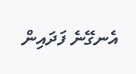އެނގޭނެ ފަދައިން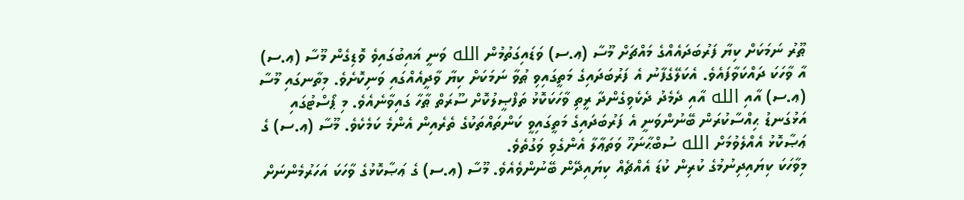ޠޫރު ނަމަކަށް ކިޔާ ފަރުބަދައެއްގެ މައްޗަށް މޫސާ (ޢ.ސ) ވަޑައިގަތުމުން الله ވަނީ ޣައިބުގައިވެ ވޮޑިގެން މޫސާ (ޢ.ސ)
އާ ވާހަކަ ދައްކަވާފައެވެ. އެކަލޭގެފާނު އެ ފަރުބަދައިގެ މަތީގައިވި ޠުވާ ނަމަކަށް ކިޔާ ވާދީއެއްގައި ވަނިކޮށެވެ. މިތާނގައި މޫސާ (ޢ.ސ) އާއި الله އާއި ދެމެދު ދެކެވިގެންދާ ރީތި ވާހަކަކޮޅު ތަފްޞީލުކޮށް ސޫރަތް ޠާހާ ގައިވާނެއެވެ. މި ޕޯސްޓުގައި އަޅުގަނޑު ޙިއްސާކުރަން ބޭނުންވަނީ އެ ފަރުބަދައިގެ މަތީގައިވީ ކަންތައްތަކުގެ ތެރެއިން އެންމެ ކަމެކެވެ. މޫސާ (ޢ.ސ) ގެ ޢަޞާކޮޅު އެއްލެވުމަށް الله ސުބްޙާނަހޫ ވަތަޢާލާ އެންގެވި ވަގުތެވެ.
މިވާހަކަ ކިޔައިދިނުމުގެ ކުރިން ކުޑަ އެއްޗެއް ކިޔައިދޭން ބޭނުންވެއެވެ. މޫސާ (ޢ.ސ) ގެ ޢަޞާކޮޅުގެ ވާހަކަ އަހަރުމެންނަށް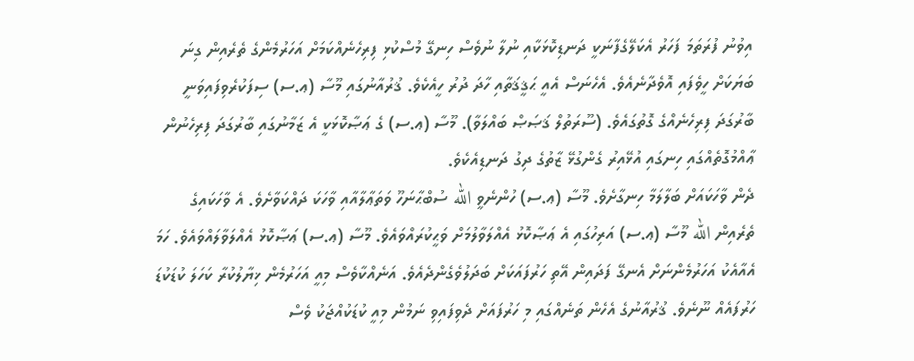އިވުނު ފުރަތަމަ ފަހަރު އެކަލޭގެފާނަކީ ދަނޑިކޮޅަކާއި ނުލާ ނުވެސް ހިނގޭ މުސްކުޅި ފިރިހެނެއްކަމަށް އަހަރުމެންގެ ތެރެއިން ގިނަ ބަޔަކަށް ހީވެފައި އޮވެދާނެއެވެ. އެހެނަސް އެއީ ޙަޤީޤަތާއި ހާދަ ދުރު ހީއެކެވެ. ޤުރުއާނުގައި މޫސާ (ޢ.ސ) ސިފަކުރެވިފައިވަނީ ބާރުގަދަ ފިރިހެނެއްގެ ގޮތުގައެވެ. (ސޫރަތުލް ޤަޞަޞް ބައްލަވާ). މޫސާ (ޢ.ސ) ގެ ޢަޞާކޮޅަކީ އެ ޒަމާނުގައި ބާރުގަދަ ފިރިހެނުން ޢާއްމުގޮތެއްގައި ހިނގައި އުޅޭއިރު ގެންގުޅޭ ޒާތުގެ ދިގު ދަނޑިއެކެވެ.
ދެން ވާހަކައަށް ބަލާލަމާ ހިނގާށެވެ. މޫސާ (ޢ.ސ) ހުންނެވީ الله ސުބްޙާނަހޫ ވަތަޢާލާއާއި ވާހަކަ ދައްކަވާށެވެ. އެ ވާހަކައިގެ ތެރެއިން الله މޫސާ (ޢ.ސ) އަރިހުގައި އެ ޢަޞާކޮޅު އެއްލަވާލުމަށް ވަޙީކުރައްވައެވެ. މޫސާ (ޢ.ސ) ޢަޞާކޮޅު އެއްލަވާލައްވައެވެ. ހަމަ އެއާއެކު އަހަރުމެންނަށް އެނގޭ ފަދައިން އޭތި ހަރުފައަކަށް ބަދަލުވެގެންދެއެވެ. އަނެއްކާވެސް މިއީ އަހަރުމެން ޚިޔާލުކުރާ ކަހަލަ ކުޑަކުޑަ ހަރުފައެއް ނޫނެވެ. ޤުރުއާނުގެ އެހެން ތަނެއްގައި މި ހަރުފައަށް ދެވިފައިވި ނަމުން މިއީ ކުޑަކުއްޖަކު ވެސް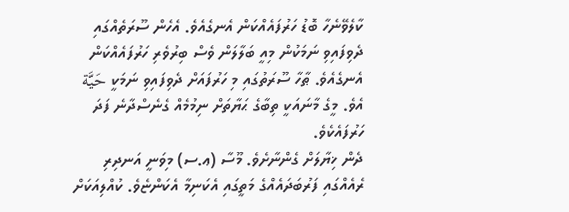ކާލެވޭނެހާ ބޮޑު ހަރުފައެއްކަން އެނގެއެވެ. އެހެން ސޫރަތެއްގައި ދެވިފައިވި ނަމަކުން މިއީ ބަލާލަން ވެސް ބިރުވެރި ހަރުފައެއްކަން އެނގެއެވެ. ޠާހާ ސޫރަތުގައި މި ހަރުފައަށް ދެވިފައިވި ނަމަކީ حَيَّة އެވެ. މީގެ މާނައަކީ ތިބާގެ ޙަޔާތަށް ނިމުމެއް ގެނެސްދާނެ ފަދަ ހަރުފައެކެވެ.
ދެން ޚިޔާލަށް ގެންނާށެވެ. މޫސާ (ޢ.ސ) މިވަނީ އަނދިރި ރެއެއްގައި ފަރުބަދައެއްގެ މަތީގައި އެކަނިމާ އެކަންޏެވެ. ކުއްލިއަކަށް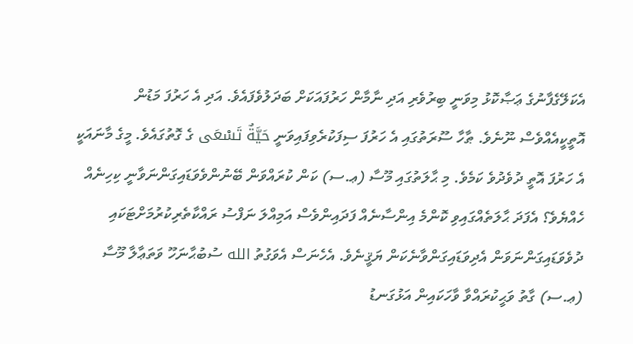އެކަލޭގެފާނުގެ ޢަޞާކޮޅު މިވަނީ ބިރުވެރި އަދި ނާމާން ހަރުފައަކަށް ބަދަލުވެފައެވެ. އަދި އެ ހަރުފަ މަޑުން އޮތީކީއެއްވެސް ނޫނެވެ. ޠާހާ ސޫރަތުގައި އެ ހަރުފަ ސިފަކުރެވިފައިވަނީ حَيَّةٌ تَسْعَى ގެ ގޮތުގައެވެ. މީގެ މާނައަކީ އެ ހަރުފަ އޮތީ ދުވެދުވެ ކަމެވެ. މި ޙާލަތުގައި މޫސާ (ޢ.ސ) ކަން ކުރައްވަން ބޭނުންވެވަޑައިގަންނަވާނީ ކިހިނެއް ހެއްޔެވެ؟ އެފަދަ ޙާލަތެއްގައިވި ކޮންމެ އިންސާނެއް ފަދައިންވެސް އަމިއްލަ ނަފްސު ރައްކާތެރިކުރުމަށްޓަކައި ދުވެވަޑައިގަންނަވަން އެދިވަޑައިގަންވާނެކަން ޔަޤީނެވެ. އެހެނަސް އެވަގުތު الله ސުބުޙާނަހޫ ވަތަޢާލާ މޫސާ (ޢ.ސ) ގާތު ވަޙީކުރައްވާ ވާހަކައިން އަޅުގަނޑު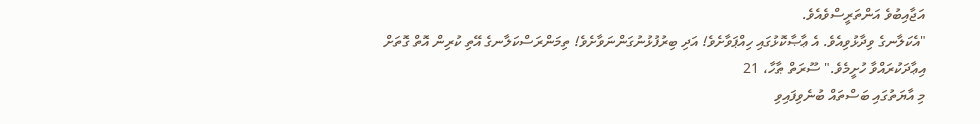އަޖާއިބުވެ އަންތަރީސްވެއެވެ.
"އެކަލާނގެ ވިދާޅުވިއެވެ. އެ ޢާޞާކޮޅުގައި ހިއްޕަވާށެވެ! އަދި ބިރުފުޅުނުގަންނަވާށެވެ! ތިމަންރަސްކަލާނގެ އޭތި ކުރިން އޮތް ގޮތަށް އިޢާދަކުރައްވާ ހުށީމެވެ." ސޫރަތް ޠާހާ، 21
މި އާޔަތުގައި ބަސްތައް ބުނެވިފައިވި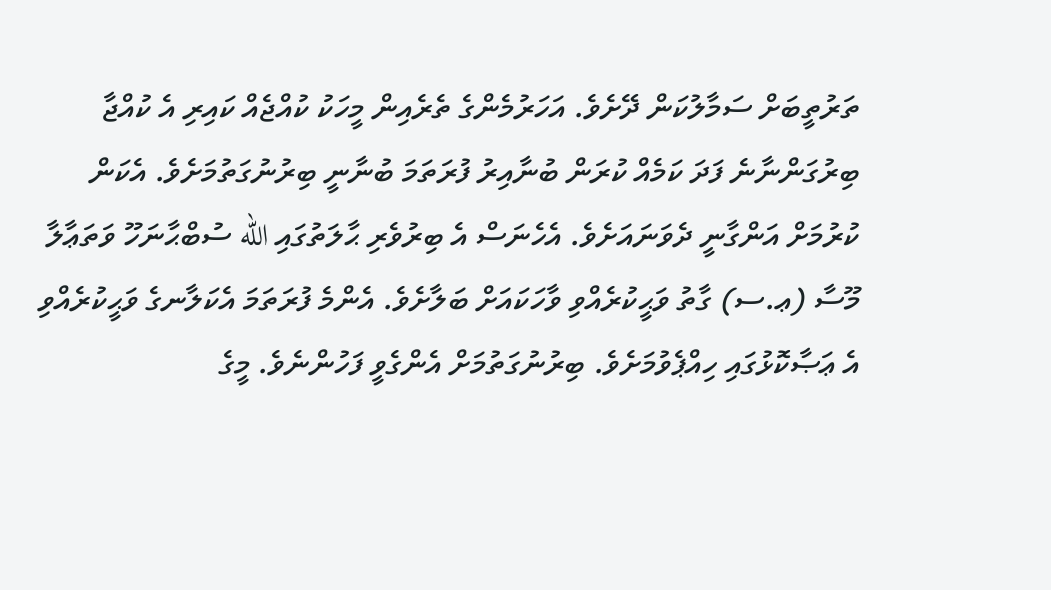ތަރުތީބަށް ސަމާލުކަން ދޭށެވެ. އަހަރުމެންގެ ތެރެއިން މީހަކު ކުއްޖެއް ކައިރި އެ ކުއްޖާ ބިރުގަންނާނެ ފަދަ ކަމެއް ކުރަން ބުނާއިރު ފުރަތަމަ ބުނާނީ ބިރުނުގަތުމަށެވެ. އެކަން ކުރުމަށް އަންގާނީ ދެވަނައަށެވެ. އެހެނަސް އެ ބިރުވެރި ޙާލަތުގައި الله ސުބްޙާނަހޫ ވަތަޢާލާ މޫސާ (ޢ.ސ) ގާތު ވަޙީކުރެއްވި ވާހަކައަށް ބަލާށެވެ. އެންމެ ފުރަތަމަ އެކަލާނގެ ވަޙީކުރެއްވި އެ ޢަޞާކޮޅުގައި ހިއްޕެވުމަށެވެ. ބިރުނުގަތުމަށް އެންގެވީ ފަހުންނެވެ. މީގެ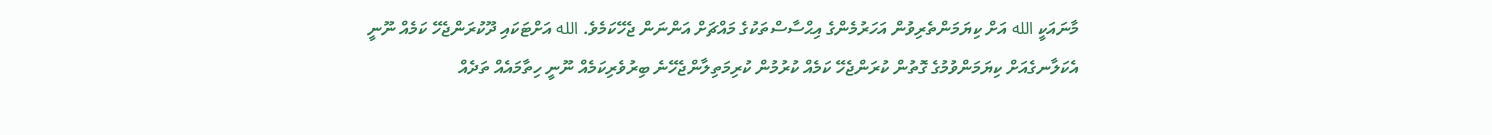މާނައަކީ الله އަށް ކިޔަމަންތެރިވުން އަހަރުމެންގެ އިޙްސާސްތަކުގެ މައްޗަށް އަންނަން ޖެހޭކަމެވެ. الله އަށްޓަކައި ދޫކުރަންޖެހޭ ކަމެއް ނޫނީ އެކަލާނގެއަށް ކިޔަމަންވުމުގެ ގޮތުން ކުރަންޖެހޭ ކަމެއް ކުރުމުން ކުރިމަތިލާންޖެހޭނެ ބިރުވެރިކަމެއް ނޫނީ ހިތާމައެއް ތަދެއް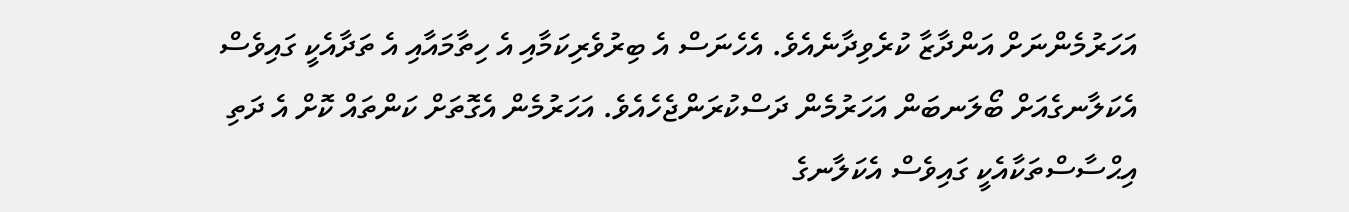އަހަރުމެންނަށް އަންދާޒާ ކުރެވިދާނެއެވެ. އެހެނަސް އެ ބިރުވެރިކަމާއި އެ ހިތާމައާއި އެ ތަދާއެކީ ގައިވެސް އެކަލާނގެއަށް ބޯލަނބަން އަހަރުމެން ދަސްކުރަންޖެހެއެވެ. އަހަރުމެން އެގޮތަށް ކަންތައް ކޮށް އެ ދަތި އިޙްސާސްތަކާއެކީ ގައިވެސް އެކަލާނގެ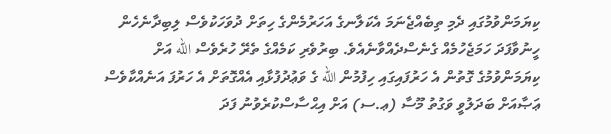ކިޔަމަންވުމުގައި ދެމި ތިބެއްޖެނަމަ އެކަލާނގެ އަހަރުމެންގެ ހިތަށް ދުވަހަކުވެސް ލިބިދާނެހެން ހީނުވާފަދަ ހަމަޖެހުމެއް ގެނެސްދެއްވާނެއެވެ. ބިރުވެރި ކަމެއްގެ ތެރޭ ހުރެވެސް الله އަށް ކިޔަމަންވުމުގެ ގޮތުން އެ ހަރުފައިގައި ހިފުމުން الله ގެ ވަޢުދުފުޅާއި އެއްގޮތަށް އެ ހަރުފަ އަނެއްކާވެސް ޢަޞާއަށް ބަދަލުވީ ވަގުތު މޫސާ (ޢ.ސ) އަށް އިޙްސާސްކުރެވުނު ފަދަ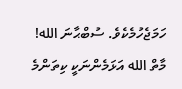ހަމަޖެހުމެކެވެ. ސުބްޙާނަ الله!
މާތް الله އަޅަމެންނަކީ ކިތަންމެ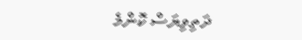ދަތިވިޔަސް ކޮންމެ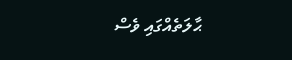ޙާލަތެއްގައި ވެސް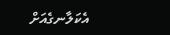އެކަލާނގެއަށް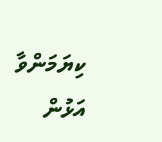ކިޔަމަންވާ އަޅުން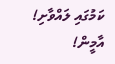ކަމުގައި ލައްވާށި! އާމީން!